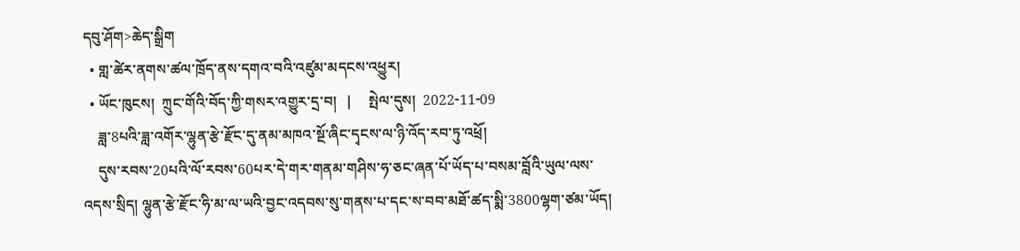དབུ་ཤོག>ཆེད་སྒྲིག
  • གླ་ཚེར་ནགས་ཚལ་ཁྲོད་ནས་དགའ་བའི་འཛུམ་མདངས་འཕྱུར།
  • ཡོང་ཁུངས།  ཀྲུང་གོའི་བོད་ཀྱི་གསར་འགྱུར་དྲ་བ།   |     སྤེལ་དུས།  2022-11-09
    ཟླ་8པའི་ཟླ་འགོར་ལྷུན་རྩེ་རྫོང་དུ་ནམ་མཁའ་སྔོ་ཞིང་དྭངས་ལ་ཉི་འོད་རབ་ཏུ་འཕྲོ།
    དུས་རབས་20པའི་ལོ་རབས་60པར་དེ་གར་གནམ་གཤིས་ཧ་ཅང་ཞན་པོ་ཡོད་པ་བསམ་བློའི་ཡུལ་ལས་འདས་སྲིད། ལྷུན་རྩེ་རྫོང་ཧི་མ་ལ་ཡའི་བྱང་འདབས་སུ་གནས་པ་དང་ས་བབ་མཐོ་ཚད་སྨི་3800ལྷག་ཙམ་ཡོད།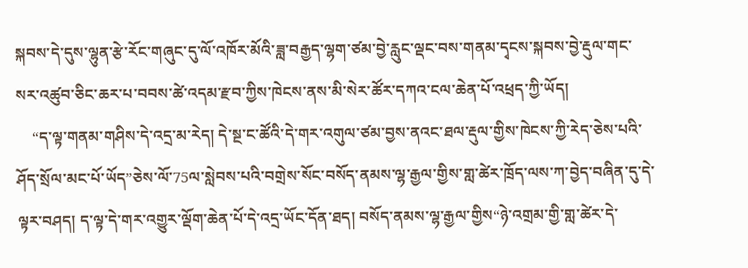སྐབས་དེ་དུས་ལྷུན་རྩེ་རོང་གཞུང་དུ་ལོ་འཁོར་མོའི་ཟླ་བརྒྱད་ལྷག་ཙམ་བྱེ་རླུང་ལྡང་བས་གནམ་དྭངས་སྐབས་བྱེ་རྡུལ་གང་སར་འཚུབ་ཅིང་ཆར་པ་བབས་ཚེ་འདམ་རྫབ་ཀྱིས་ཁེངས་ནས་མི་སེར་ཚོར་དཀའ་ངལ་ཆེན་པོ་འཕྲད་ཀྱི་ཡོད།
    “ད་ལྟ་གནམ་གཤིས་དེ་འདྲ་མ་རེད། དེ་སྔ་ང་ཚོའི་དེ་གར་འགུལ་ཙམ་བྱས་ནའང་ཐལ་རྡུལ་གྱིས་ཁེངས་ཀྱི་རེད་ཅེས་པའི་ཤོད་སྲོལ་མང་པོ་ཡོད”ཅེས་ལོ་75ལ་སླེབས་པའི་བགྲེས་སོང་བསོད་ནམས་ལྷ་རྒྱལ་གྱིས་གླ་ཚེར་ཁྲོད་ལས་ཀ་བྱེད་བཞིན་དུ་དེ་ལྟར་བཤད། ད་ལྟ་དེ་གར་འགྱུར་ལྡོག་ཆེན་པོ་དེ་འདྲ་ཡོང་དོན་ཐད། བསོད་ནམས་ལྷ་རྒྱལ་གྱིས“ཉེ་འགྲམ་གྱི་གླ་ཚེར་དེ་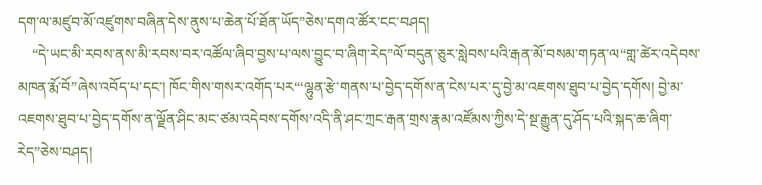དག་ལ་མཛུབ་མོ་འཛུགས་བཞིན་དེས་ནུས་པ་ཆེན་པོ་ཐོན་ཡོད”ཅེས་དགའ་ཚོར་ངང་བཤད།
    “དེ་ཡང་མི་རབས་ནས་མི་རབས་བར་འཚོལ་ཞིབ་བྱས་པ་ལས་བྱུང་བ་ཞིག་རེད”ལོ་བདུན་ཅུར་སླེབས་པའི་རྒན་མོ་བསམ་གཏན་ལ“གླ་ཚེར་འདེབས་མཁན་རྨོ་བོ”ཞེས་འབོད་པ་དང་། ཁོང་གིས་གསར་འགོད་པར“‘ལྷུན་རྩེ་གནས་པ་བྱེད་དགོས་ན་ངེས་པར་དུ་བྱེ་མ་འཇགས་ཐུབ་པ་བྱེད་དགོས། བྱེ་མ་འཇགས་ཐུབ་པ་བྱེད་དགོས་ན་ལྗོན་ཤིང་མང་ཙམ་འདེབས་དགོས’འདི་ནི་ཤང་ཀྲང་རྒན་གྲས་རྣམ་འཛོམས་ཀྱིས་དེ་སྔ་རྒྱུན་དུ་ཤོད་པའི་སྐད་ཆ་ཞིག་རེད”ཅེས་བཤད།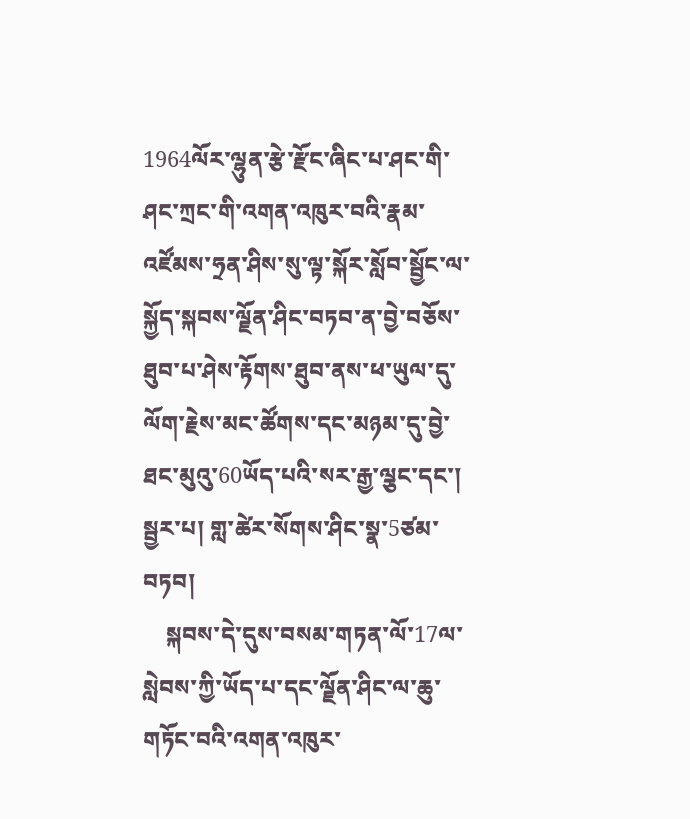1964ལོར་ལྷུན་རྩེ་རྫོང་ཞིང་པ་ཤང་གི་ཤང་ཀྲང་གི་འགན་འཁུར་བའི་རྣམ་འཛོམས་ཧྲན་ཤིས་སུ་ལྟ་སྐོར་སློབ་སྦྱོང་ལ་སྐྱོད་སྐབས་ལྗོན་ཤིང་བཏབ་ན་བྱེ་བཅོས་ཐུབ་པ་ཤེས་རྟོགས་ཐུབ་ནས་ཕ་ཡུལ་དུ་ལོག་རྗེས་མང་ཚོགས་དང་མཉམ་དུ་བྱེ་ཐང་མུའུ་60ཡོད་པའི་སར་རྒྱ་ལྕང་དང་། སྦྱར་པ། གླ་ཚེར་སོགས་ཤིང་སྣ་5ཙམ་བཏབ།
    སྐབས་དེ་དུས་བསམ་གཏན་ལོ་17ལ་སླེབས་ཀྱི་ཡོད་པ་དང་ལྗོན་ཤིང་ལ་ཆུ་གཏོང་བའི་འགན་འཁུར་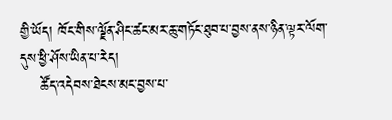གྱི་ཡོད། ཁོང་གིས་ལྗོན་ཤིང་ཚང་མར་ཆུ་གཏོང་ཐུབ་པ་བྱས་ནས་ཉིན་ལྟར་ལོག་དུས་ཕྱི་ཤོས་ཡིན་པ་རེད།
    ཚོད་འདེབས་ཐེངས་མང་བྱས་པ་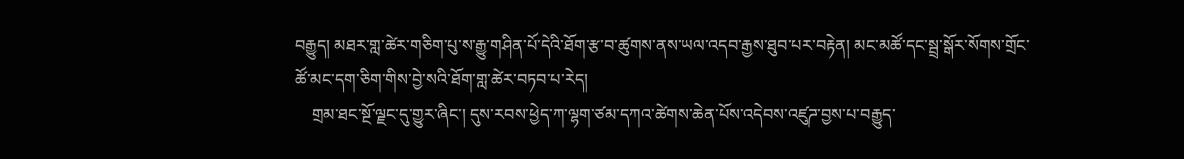བརྒྱུད། མཐར་གླ་ཚེར་གཅིག་པུ་ས་རྒྱུ་གཤིན་པོ་དེའི་ཐོག་རྩ་བ་ཚུགས་ནས་ཡལ་འདབ་རྒྱས་ཐུབ་པར་བརྟེན། མང་མཚོ་དང་སྦྲ་སྒོར་སོགས་གྲོང་ཚོ་མང་དག་ཅིག་གིས་བྱེ་སའི་ཐོག་གླ་ཚེར་བཏབ་པ་རེད།
    གྲམ་ཐང་སྔོ་ལྗང་དུ་གྱུར་ཞིང་། དུས་རབས་ཕྱེད་ཀ་ལྷག་ཙམ་དཀའ་ཚེགས་ཆེན་པོས་འདེབས་འཛུཌ་བྱས་པ་བརྒྱུད་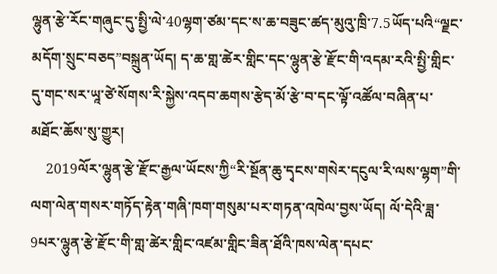ལྷུན་རྩེ་རོང་གཞུང་དུ་སྤྱི་ལེ་40ལྷག་ཙམ་དང་ས་ཆ་བཟུང་ཚད་མུའུ་ཁྲི་7.5ཡོད་པའི“ལྗང་མདོག་སྲུང་བཅད”བསྐྲུན་ཡོད། ད་ཆ་གླ་ཚེར་གླིང་དང་ལྷུན་རྩེ་རྫོང་གི་འདམ་རའི་སྤྱི་གླིང་དུ་གང་སར་ཡཱ་ཙེ་སོགས་རི་སྐྱེས་འདབ་ཆགས་རྩེད་མོ་རྩེ་བ་དང་ལྟོ་འཚོལ་བཞིན་པ་མཐོང་ཆོས་སུ་གྱུར།
    2019ལོར་ལྷུན་རྩེ་རྫོང་རྒྱལ་ཡོངས་ཀྱི“རི་སྔོན་ཆུ་དྭངས་གསེར་དངུལ་རི་ལས་ལྷག”གི་ལག་ལེན་གསར་གཏོད་རྟེན་གཞི་ཁག་གསུམ་པར་གཏན་འཁེལ་བྱས་ཡོད། ལོ་དེའི་ཟླ་9པར་ལྷུན་རྩེ་རྫོང་གི་གླ་ཚེར་གླིང་འཛམ་གླིང་ཟིན་ཐོའི་ཁས་ལེན་དཔང་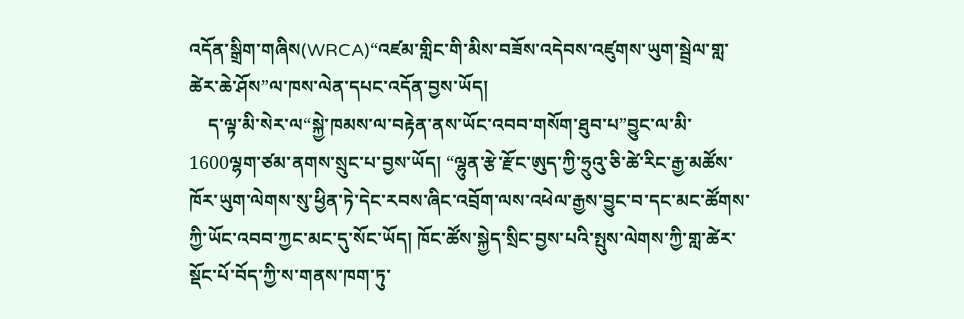འདོན་སྒྲིག་གཞིས(WRCA)“འཛམ་གླིང་གི་མིས་བཟོས་འདེབས་འཛུགས་ཡུག་སྦྲེལ་གླ་ཚེར་ཆེ་ཤོས”ལ་ཁས་ལེན་དཔང་འདོན་བྱས་ཡོད།
    ད་ལྟ་མི་སེར་ལ“སྐྱེ་ཁམས་ལ་བརྟེན་ནས་ཡོང་འབབ་གསོག་ཐུབ་པ”བྱུང་ལ་མི་1600ལྷག་ཙམ་ནགས་སྲུང་པ་བྱས་ཡོད། “ལྷུན་རྩེ་རྫོང་ཨུད་ཀྱི་ཧྲུའུ་ཅི་ཚེ་རིང་རྒྱ་མཚོས་ཁོར་ཡུག་ལེགས་སུ་ཕྱིན་ཏེ་དེང་རབས་ཞིང་འབྲོག་ལས་འཕེལ་རྒྱས་བྱུང་བ་དང་མང་ཚོགས་ཀྱི་ཡོང་འབབ་ཀྱང་མང་དུ་སོང་ཡོད། ཁོང་ཚོས་སྐྱེད་སྲིང་བྱས་པའི་སྤུས་ལེགས་ཀྱི་གླ་ཚེར་སྡོང་པོ་བོད་ཀྱི་ས་གནས་ཁག་ཏུ་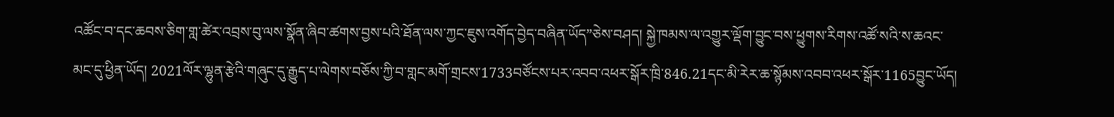འཚོང་བ་དང་ཆབས་ཅིག་གླ་ཚེར་འབྲས་བུ་ལས་སྣོན་ཞིབ་ཚགས་བྱས་པའི་ཐོན་ལས་ཀྱང་ཇུས་འགོད་བྱེད་བཞིན་ཡོད”ཅེས་བཤད། སྐྱེ་ཁམས་ལ་འགྱུར་ལྡོག་བྱུང་བས་ཕྱུགས་རིགས་འཚོ་སའི་ས་ཆའང་མང་དུ་ཕྱིན་ཡོད། 2021ལོར་ལྷུན་རྩེའི་གཞུང་དུ་རྒྱུད་པ་ལེགས་བཅོས་ཀྱི་བ་གླང་མགོ་གྲངས་1733བཙོངས་པར་འབབ་འཕར་སྒོར་ཁྲི་846.21དང་མི་རེར་ཆ་སྙོམས་འབབ་འཕར་སྒོར་1165བྱུང་ཡོད།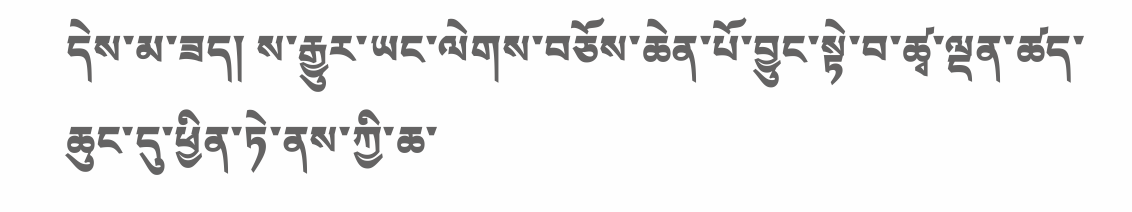དེས་མ་ཟད། ས་རྒྱུར་ཡང་ལེགས་བཅོས་ཆེན་པོ་བྱུང་སྟེ་བ་ཚྭ་ལྡན་ཚད་ཆུང་དུ་ཕྱིན་ཏེ་ནས་ཀྱི་ཆ་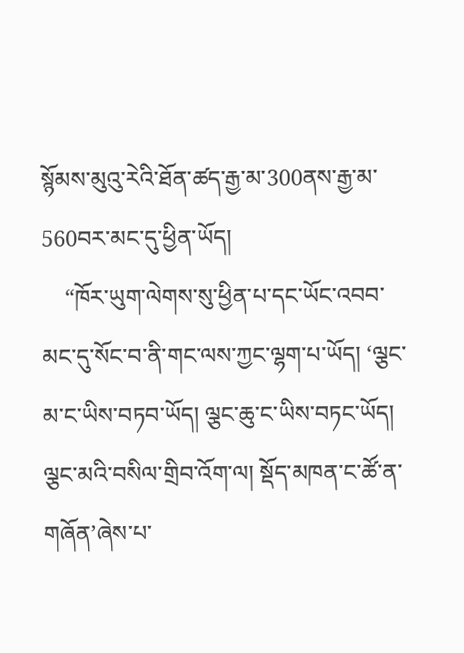སྙོམས་མུའུ་རེའི་ཐོན་ཚད་རྒྱ་མ་300ནས་རྒྱ་མ་560བར་མང་དུ་ཕྱིན་ཡོད།
    “ཁོར་ཡུག་ལེགས་སུ་ཕྱིན་པ་དང་ཡོང་འབབ་མང་དུ་སོང་བ་ནི་གང་ལས་ཀྱང་ལྷག་པ་ཡོད། ‘ལྕང་མ་ང་ཡིས་བཏབ་ཡོད། ལྕང་ཆུ་ང་ཡིས་བཏང་ཡོད། ལྕང་མའི་བསིལ་གྲིབ་འོག་ལ། སྡོད་མཁན་ང་ཚོ་ན་གཞོན’ཞེས་པ་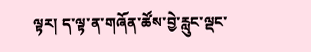ལྟར། ད་ལྟ་ན་གཞོན་ཚོས་བྱེ་རླུང་ལྡང་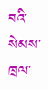བའི་སེམས་ཁྲལ་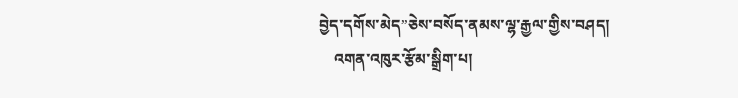བྱེད་དགོས་མེད”ཅེས་བསོད་ནམས་ལྷ་རྒྱལ་གྱིས་བཤད།
    འགན་འཁུར་རྩོམ་སྒྲིག་པ།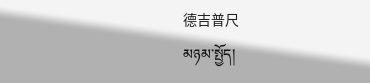德吉普尺
མཉམ་སྤྱོད།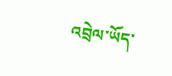འབྲེལ་ཡོད་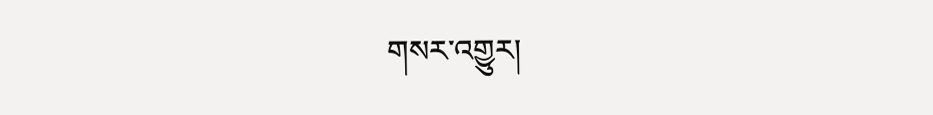གསར་འགྱུར།